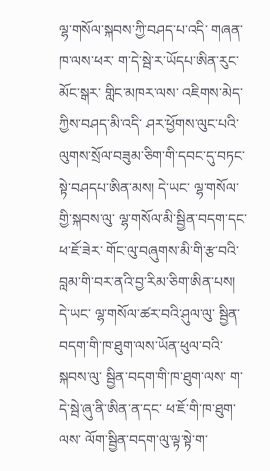ལྷ་གསོལ་སྐབས་ཀྱི་བཤད་པ་འདི་ གཞན་ཁ་ལས་ཕར་ ག་དེ་སྦེ་ར་ཡོདཔ་ཨིན་རུང་ མོང་སྒར་ གླིང་མཁར་ལས་ འཇིགས་མེད་ཀྱིས་བཤད་མི་འདི་ ཤར་ཕྱོགས་ལུང་པའི་ལུགས་སྲོལ་བཟུམ་ཅིག་གི་དབང་དུ་བཏང་སྟེ་བཤདཔ་ཨིན་མས། དེ་ཡང་ ལྷ་གསོལ་གྱི་སྐབས་ལུ་ ལྷ་གསོལ་མི་སྦྱིན་བདག་དང་ ཕ་ཇོ་ཟེར་ གོང་ལུ་བཞུགས་མི་གི་རྩ་བའི་བླམ་གི་བར་ནའི་བྱ་རིམ་ཅིག་ཨིན་པས། དེ་ཡང་ ལྷ་གསོལ་ཚར་བའི་ཤུལ་ལུ་ སྦྱིན་བདག་གི་ཁ་ཐུག་ལས་ཡོན་ཕུལ་བའི་སྐབས་ལུ་ སྦྱིན་བདག་གི་ཁ་ཐུག་ལས་ ག་དེ་སྦེ་ཞུ་ནི་ཨིན་ན་དང་ ཕ་ཇོ་གི་ཁ་ཐུག་ལས་ ལོག་སྦྱིན་བདག་ལུ་ལྟ་སྟེ་ག་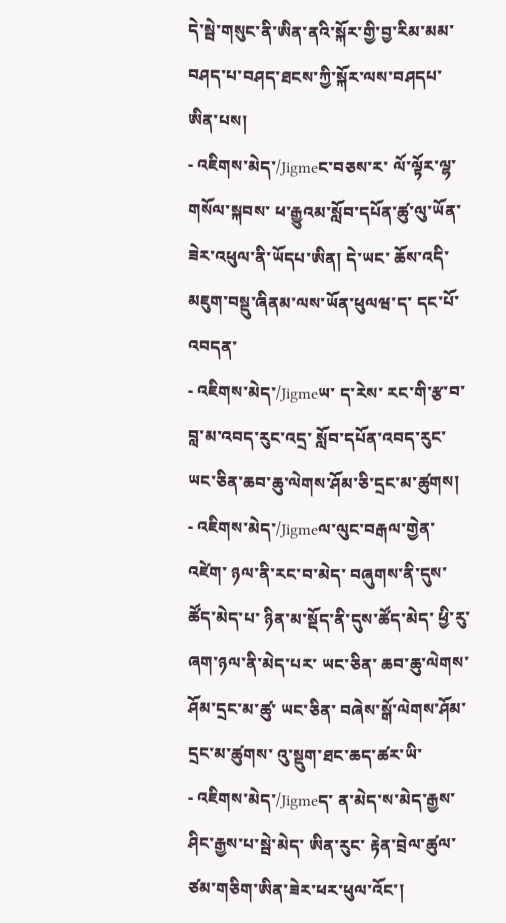དེ་སྦེ་གསུང་ནི་ཨིན་ནའི་སྐོར་གྱི་བྱ་རིམ་མམ་ བཤད་པ་བཤད་ཐངས་ཀྱི་སྐོར་ལས་བཤདཔ་ཨིན་པས།
- འཇིགས་མེད་/Jigmeང་བཅས་ར་ ལོ་ལྟོར་ལྷ་གསོལ་སྐབས་ ཕ་རྒྱུའམ་སློབ་དཔོན་ཚུ་ལུ་ཡོན་ཟེར་འཕུལ་ནི་ཡོདཔ་ཨིན། དེ་ཡང་ ཆོས་འདི་མཇུག་བསྡུ་ཞིནམ་ལས་ཡོན་ཕུལཝ་ད་ དང་པོ་འབདན་
- འཇིགས་མེད་/Jigmeཡ་ ད་རེས་ རང་གི་རྩ་བ་བླ་མ་འབད་རུང་འདྲ་ སློབ་དཔོན་འབད་རུང་ ཡང་ཅིན་ཆབ་ཆུ་ལེགས་ཤོམ་ཅི་དྲང་མ་ཚུགས།
- འཇིགས་མེད་/Jigmeལ་ལུང་བརྒལ་གྱེན་འཛེག་ ཉལ་ནི་རང་བ་མེད་ བཞུགས་ནི་དུས་ཚོད་མེད་པ་ ཉིན་མ་སྡོད་ནི་དུས་ཚོད་མེད་ ཕྱི་རུ་ཞག་ཉལ་ནི་མེད་པར་ ཡང་ཅིན་ ཆབ་ཆུ་ལེགས་ཤོམ་དྲང་མ་ཚུ་ ཡང་ཅིན་ བཞེས་སྒོ་ལེགས་ཤོམ་དྲང་མ་ཚུགས་ འུ་སྡུག་ཐང་ཆད་ཚར་ཡི་
- འཇིགས་མེད་/Jigmeད་ ན་མེད་ས་མེད་རྒྱས་ཤིང་རྒྱས་པ་སྦེ་མེད་ ཨིན་རུང་ རྟེན་བྲེལ་ཚུལ་ཙམ་གཅིག་ཨིན་ཟེར་ཕར་ཕུལ་འོང་།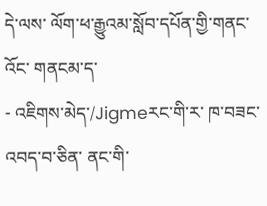དེ་ལས་ ལོག་ཕ་རྒྱུའམ་སློབ་དཔོན་གྱི་གནང་འོང་ གནངམ་ད་
- འཇིགས་མེད་/Jigmeརང་གི་ར་ ཁ་བཟང་འབད་བ་ཅིན་ ནང་གི་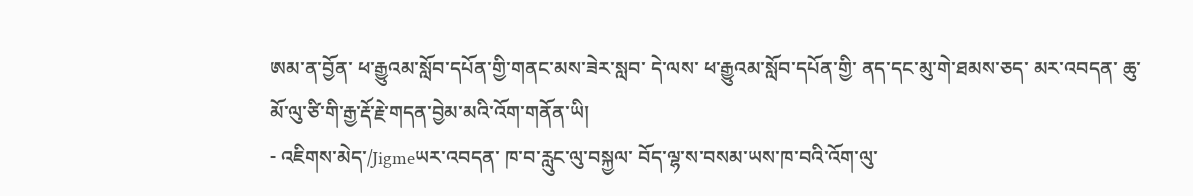ཨམ་ན་བྱོན་ ཕ་རྒྱུའམ་སློབ་དཔོན་གྱི་གནང་མས་ཟེར་སླབ་ དེ་ལས་ ཕ་རྒྱུའམ་སློབ་དཔོན་གྱི་ ནད་དང་མུ་གེ་ཐམས་ཅད་ མར་འབདན་ ཆུ་མོ་ལུ་ཙི་གི་རྒྱ་རྡོ་རྗེ་གདན་བྱེམ་མའི་འོག་གནོན་ཡི།
- འཇིགས་མེད་/Jigmeཡར་འབདན་ ཁ་བ་རླུང་ལུ་བསྐྱལ་ བོད་ལྷ་ས་བསམ་ཡས་ཁ་བའི་འོག་ལུ་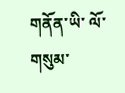གནོན་ཡི་ ལོ་གསུམ་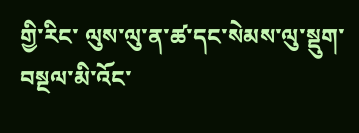གྱི་རིང་ ལུས་ལུ་ན་ཚ་དང་སེམས་ལུ་སྡུག་བསྔལ་མི་འོང་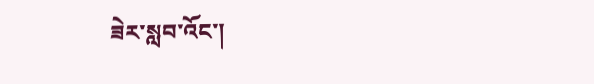ཟེར་སླབ་འོང་།